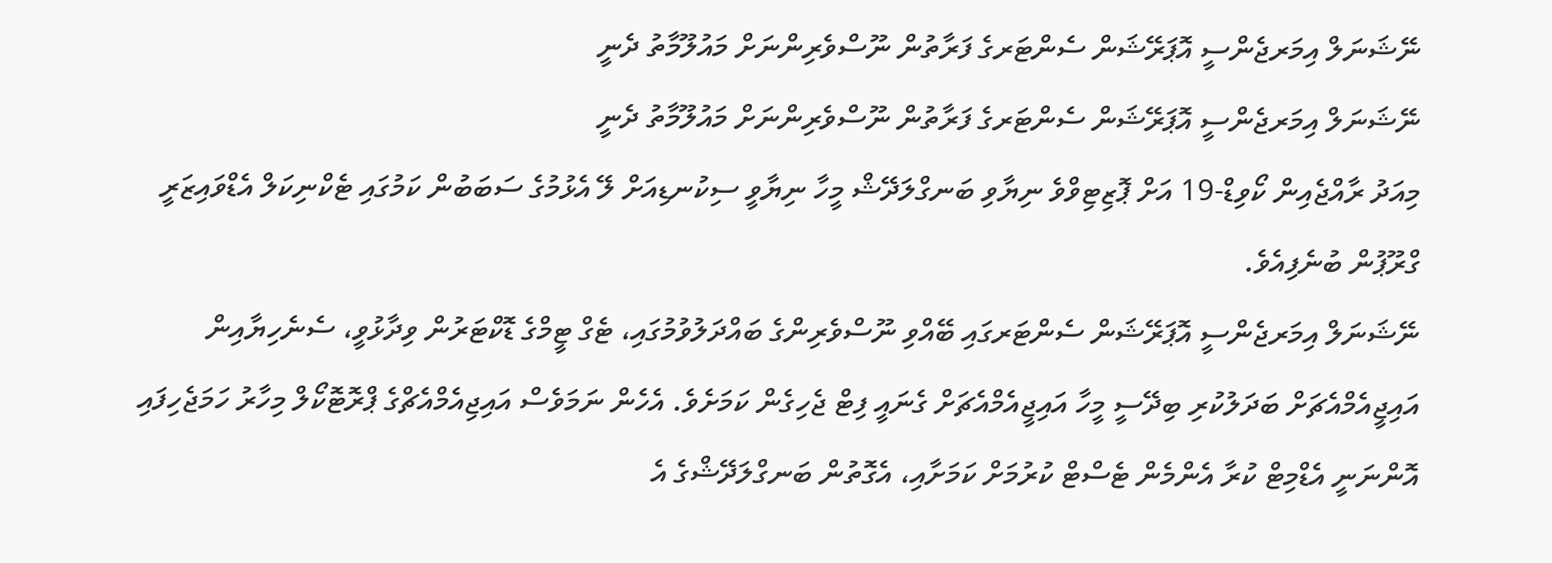ނޭޝަނަލް އިމަރޖެންސީ އޮޕަރޭޝަން ސެންޓަރގެ ފަރާތުން ނޫސްވެރިންނަށް މައުލޫމާތު ދެނީ
ނޭޝަނަލް އިމަރޖެންސީ އޮޕަރޭޝަން ސެންޓަރގެ ފަރާތުން ނޫސްވެރިންނަށް މައުލޫމާތު ދެނީ
މިއަދު ރާއްޖެއިން ކޯވިޑް-19 އަށް ޕޮޒިޓިވްވެ ނިޔާވި ބަނގްލަދޭޝް މީހާ ނިޔާވީ ސިކުނޑިއަށް ލޭ އެޅުމުގެ ސަބަބުން ކަމުގައި ޓެކްނިކަލް އެޑްވައިޒަރީ ގްރޫޕުން ބުނެފިއެވެ.
ނޭޝަނަލް އިމަރޖެންސީ އޮޕަރޭޝަން ސެންޓަރގައި ބޭއްވި ނޫސްވެރިންގެ ބައްދަލުވުމުގައި، ޓެގް ޓީމްގެ ޑޮކްޓަރުން ވިދާޅުވީ، ސެނެހިޔާއިން އައިޖީއެމްއެޗަށް ބަދަލުކުރި ބިދޭސީ މީހާ އައިޖީއެމްއެޗަށް ގެނައީ ފިޓް ޖެހިގެން ކަމަށެވެ. އެހެން ނަމަވެސް އައިޖިއެމްއެޗްގެ ޕްރޮޓޮކޯލް މިހާރު ހަމަޖެހިފައި އޮންނަނީ އެޑްމިޓް ކުރާ އެންމެން ޓެސްޓް ކުރުމަށް ކަމަށާއި، އެގޮތުން ބަނގްލަދޭޝްގެ އެ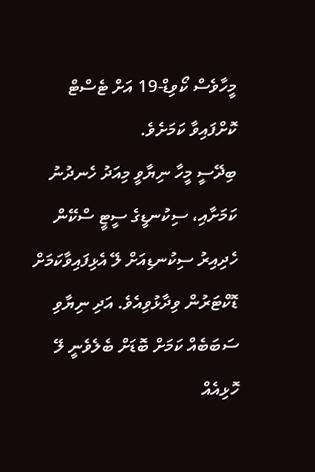މީހާވެސް ކޯވިޑް-19 އަށް ޓެސްޓް ކޮށްފައިވާ ކަމަށެވެ.
ބިދޭސީ މީހާ ނިޔާވީ މިއަދު ހެނދުނު ކަމަށާއި، ސިކުނޑީގެ ސީޓީ ސްކޭން ހެދިއިރު ސިކުނޑިއަށް ލޭ އެޅިފައިވާކަމަށް ޑޮކްޓަރުން ވިދާޅުވިއެވެ. އަދި ނިޔާވި ސަބަބެއް ކަމަށް ބޮޑަށް ބެލެވެނީ ލޭ ހޮޅިއެއް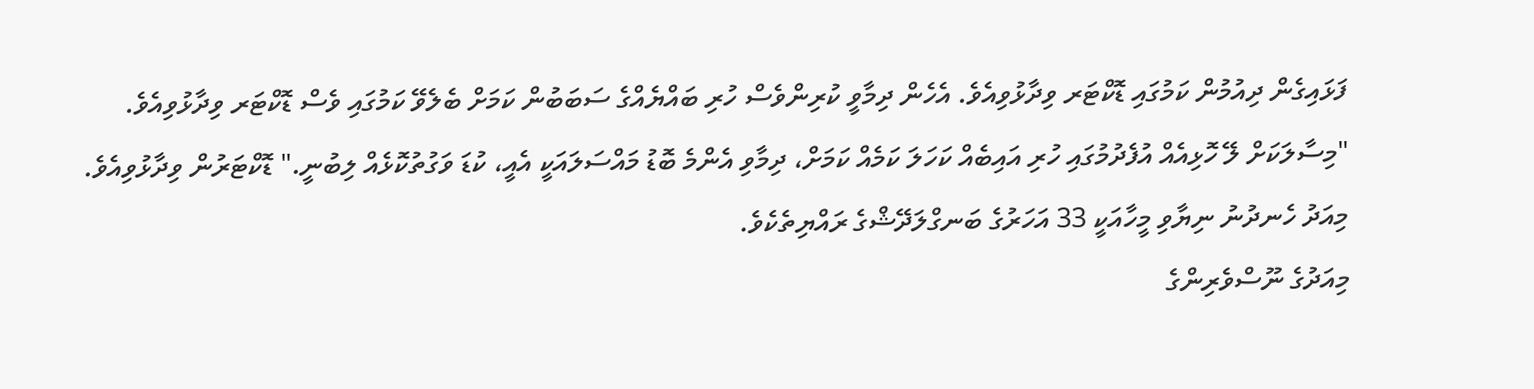ފަޅައިގެން ދިއުމުން ކަމުގައި ޑޮކްޓަރ ވިދާޅުވިއެވެ. އެހެން ދިމާވީ ކުރިންވެސް ހުރި ބައްޔެއްގެ ސަބަބުން ކަމަށް ބެލެވޭ ކަމުގައި ވެސް ޑޮކްޓަރ ވިދާޅުވިއެވެ.
"މިސާލަކަށް ލޭ ހޮޅިއެއް އުފެދުމުގައި ހުރި އައިބެއް ކަހަލަ ކަމެއް ކަމަށް، ދިމާވި އެންމެ ބޮޑު މައްސަލައަކީ އެއީ، ކުޑަ ވަގުތުކޮޅެއް ލިބުނީ." ޑޮކްޓަރުން ވިދާޅުވިއެވެ.
މިއަދު ހެނދުނު ނިޔާވި މީހާއަކީ 33 އަހަރުގެ ބަނގްލަދޭޝްގެ ރައްޔިތެކެވެ.
މިއަދުގެ ނޫސްވެރިންގެ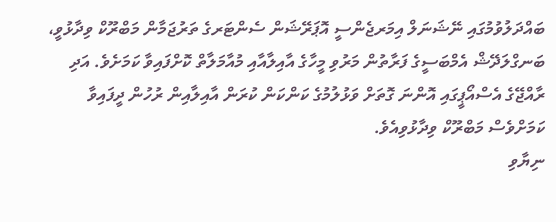ބައްދަލުވުމުގައި ނޭޝަނަލް އިމަރޖެންސީ އޮޕަރޭޝަން ސެންޓަރގެ ތަރުޖަމާން މަބްރޫކް ވިދާޅުވީ، ބަނގްލަދޭޝް އެމްބަސީގެ ފަރާތުން މަރުވި މީހާގެ އާއިލާއާއި މުއާމަލާތް ކޮށްފައިވާ ކަމަށެވެ. އަދި ރާއްޖޭގެ އެސްއޯޕީގައި އޮންނަ ގޮތަށް ވަޅުލުމުގެ ކަންކަން ކުރަން އާއިލާއިން ރުހުން ދީފައިވާ ކަމަށްވެސް މަބްރޫކް ވިދާޅުވިއެވެ.
ނިޔާވި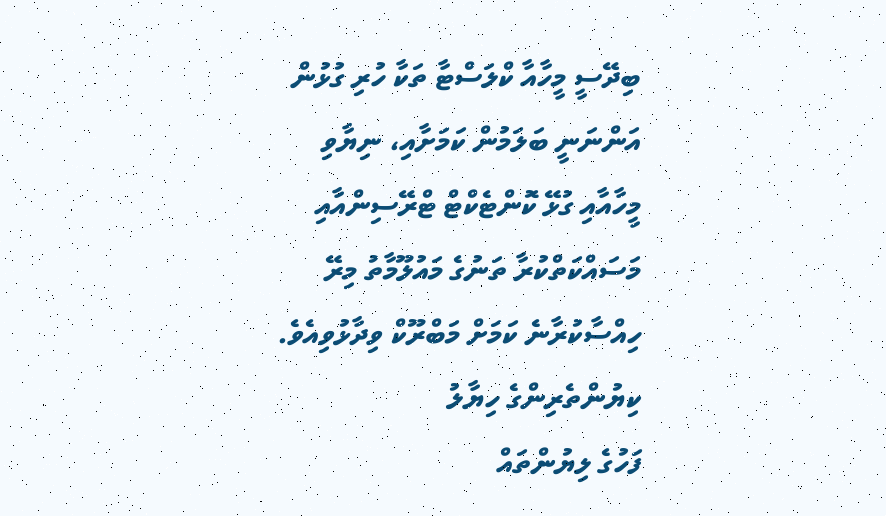ބިދޭސީ މީހާއާ ކްލަސްޓާ ތަކާ ހުރި ގުޅުން އަންނަނީ ބަލަމުން ކަމަށާއި، ނިޔާވި މީހާއާއި ގުޅޭ ކޮންޓެކްޓް ޓްރޭސިންއާއި މަސައްކަތްކުރާ ތަނުގެ މައުލޫމާތު މިރޭ ހިއްސާކުރާނެ ކަމަށް މަބްރޫކް ވިދާޅުވިއެވެ.
ކިޔުންތެރިންގެ ހިޔާލު
ފަހުގެ ލިޔުންތައް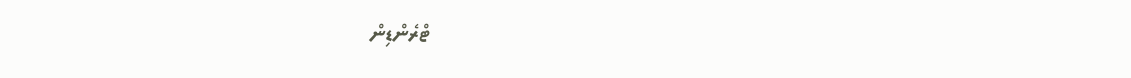ޓްރެންޑިން